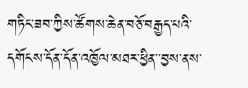གཏིང་ཟབ་ཀྱིས་ཚོགས་ཆེན་བཅོ་བརྒྱད་པའི་དགོངས་དོན་དོན་འཁྱོལ་མཐར་ཕྱིན་་བྱས་ནས་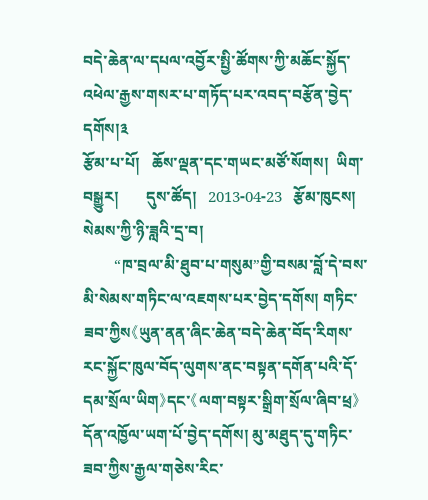བདེ་ཆེན་ལ་དཔལ་འབྱོར་སྤྱི་ཚོགས་ཀྱི་མཆོང་སྐྱོད་འཕེལ་རྒྱས་གསར་པ་གཏོད་པར་འབད་བརྩོན་བྱེད་དགོས།༣
རྩོམ་པ་པོ།   ཆོས་ལྡན་དང་གཡང་མཙོ་སོགས།  ཡིག་བསྒྱུར།       དུས་ཚོད།   2013-04-23   རྩོམ་ཁུངས།    སེམས་ཀྱི་ཉི་ཟླའི་དྲ་བ།
        “ཁ་བྲལ་མི་ཐུབ་པ་གསུམ”གྱི་བསམ་བློ་དེ་བས་མི་སེམས་གཏིང་ལ་འཇགས་པར་བྱེད་དགོས། གཏིང་ཟབ་ཀྱིས《ཡུན་ནན་ཞིང་ཆེན་བདེ་ཆེན་བོད་རིགས་རང་སྐྱོང་ཁུལ་བོད་ལུགས་ནང་བསྟན་དགོན་པའི་དོ་དམ་སྲོལ་ཡིག》དང་《ལག་བསྟར་སྒྲིག་སྲོལ་ཞིབ་ཕྲ》དོན་འཁྱོལ་ཡག་པོ་བྱེད་དགོས། མུ་མཐུད་དུ་གཏིང་ཟབ་ཀྱིས་རྒྱལ་གཅེས་རིང་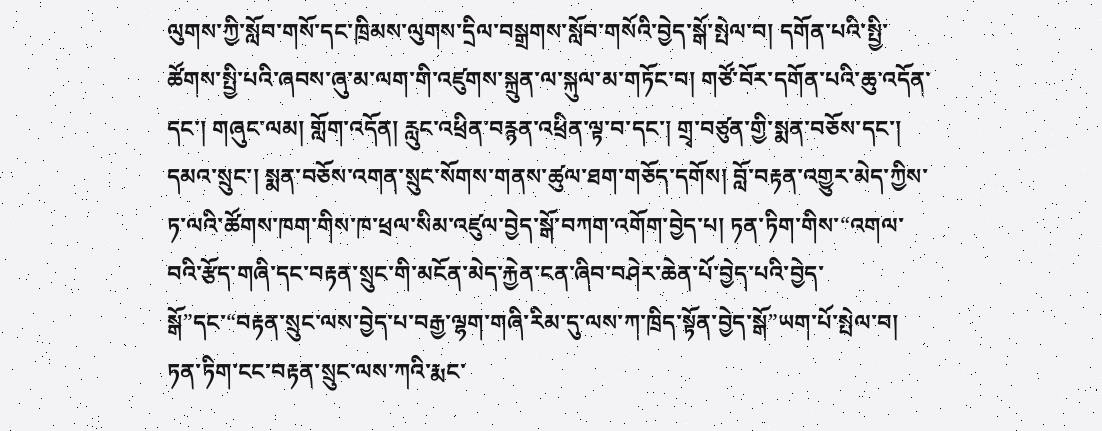ལུགས་ཀྱི་སློབ་གསོ་དང་ཁྲིམས་ལུགས་དྲིལ་བསྒྲགས་སློབ་གསོའི་བྱེད་སྒོ་སྤེལ་བ། དགོན་པའི་སྤྱི་ཚོགས་སྤྱི་པའི་ཞབས་ཞུ་མ་ལག་གི་འཛུགས་སྐྲུན་ལ་སྐུལ་མ་གཏོང་བ། གཙོ་བོར་དགོན་པའི་ཆུ་འདོན་དང་། གཞུང་ལམ། གློག་འདོན། རླུང་འཕྲིན་བརྙན་འཕྲིན་ལྟ་བ་དང་། གྲྭ་བཙུན་གྱི་སྨན་བཅོས་དང་། དམའ་སྲུང་། སྨན་བཅོས་འགན་སྲུང་སོགས་གནས་ཚུལ་ཐག་གཅོད་དགོས། བློ་བརྟན་འགྱུར་མེད་ཀྱིས་ཏ་ལའི་ཚོགས་ཁག་གིས་ཁ་ཕྲལ་སིམ་འཛུལ་བྱེད་སྒོ་བཀག་འགོག་བྱེད་པ། ཏན་ཏིག་གིས་“འགལ་བའི་རྩོད་གཞི་དང་བརྟན་སྲུང་གི་མངོན་མེད་རྐྱེན་ངན་ཞིབ་བཤེར་ཆེན་པོ་བྱེད་པའི་བྱེད་སྒོ”དང་“བརྟན་སྲུང་ལས་བྱེད་པ་བརྒྱ་ལྷག་གཞི་རིམ་དུ་ལས་ཀ་ཁྲིད་སྟོན་བྱེད་སྒོ”ཡག་པོ་སྤེལ་བ། ཏན་ཏིག་ངང་བརྟན་སྲུང་ལས་ཀའི་རྨང་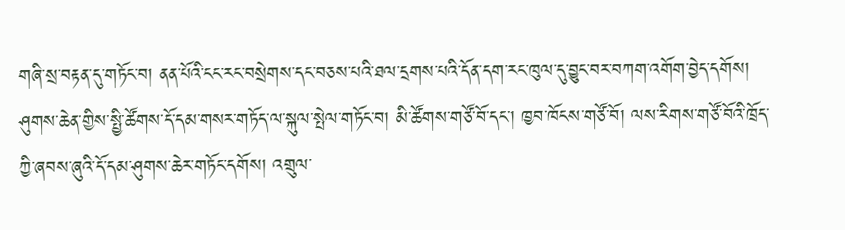གཞི་སྲ་བརྟན་དུ་གཏོང་བ། ནན་པོའི་ངང་རང་བསྲེགས་དང་བཅས་པའི་ཐལ་དྲགས་པའི་དོན་དག་རང་ཁུལ་དུ་བྱུང་བར་བཀག་འགོག་བྱེད་དགོས། ཤུགས་ཆེན་གྱིས་སྤྱི་ཚོགས་དོ་དམ་གསར་གཏོད་ལ་སྐུལ་སྤེལ་གཏོང་བ། མི་ཚོགས་གཙོ་བོ་དང་། ཁྱབ་ཁོངས་གཙོ་བོ། ལས་རིགས་གཙོ་བོའི་ཁྲོད་ཀྱི་ཞབས་ཞུའི་དོ་དམ་ཤུགས་ཆེར་གཏོང་དགོས། འགྲུལ་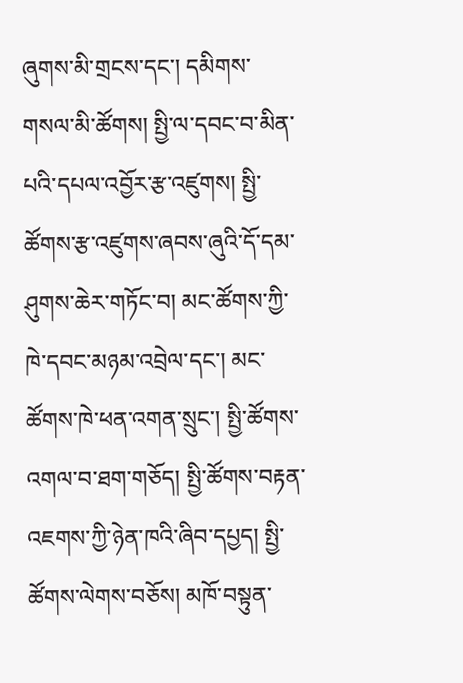ཞུགས་མི་གྲངས་དང་། དམིགས་གསལ་མི་ཚོགས། སྤྱི་ལ་དབང་བ་མིན་པའི་དཔལ་འབྱོར་རྩ་འཛུགས། སྤྱི་ཚོགས་རྩ་འཛུགས་ཞབས་ཞུའི་དོ་དམ་ཤུགས་ཆེར་གཏོང་བ། མང་ཚོགས་ཀྱི་ཁེ་དབང་མཉམ་འབྲེལ་དང་། མང་ཚོགས་ཁེ་ཕན་འགན་སྲུང་། སྤྱི་ཚོགས་འགལ་བ་ཐག་གཅོད། སྤྱི་ཚོགས་བརྟན་འཇགས་ཀྱི་ཉེན་ཁའི་ཞིབ་དཔྱད། སྤྱི་ཚོགས་ལེགས་བཅོས། མཁོ་བསྟུན་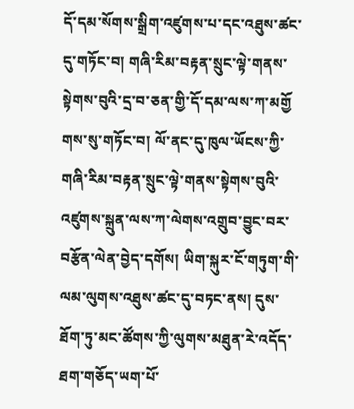དོ་དམ་སོགས་སྒྲིག་འཛུགས་པ་དང་འཐུས་ཚང་དུ་གཏོང་བ། གཞི་རིམ་བརྟན་སྲུང་ལྟེ་གནས་སྟེགས་བུའི་དྲ་བ་ཅན་གྱི་དོ་དམ་ལས་ཀ་མགྱོ གས་སུ་གཏོང་བ། ལོ་ནང་དུ་ཁུལ་ཡོངས་ཀྱི་གཞི་རིམ་བརྟན་སྲུང་ལྟེ་གནས་སྟེགས་བུའི་འཛུགས་སྐྲུན་ལས་ཀ་ལེགས་འགྲུབ་བྱུང་བར་བརྩོན་ལེན་བྱེད་དགོས། ཡིག་སྐུར་ངོ་གཏུག་གི་ལམ་ལུགས་འཐུས་ཚང་དུ་བཏང་ནས། དུས་ཐོག་ཏུ་མང་ཚོགས་ཀྱི་ལུགས་མཐུན་རེ་འདོད་ཐག་གཅོད་ཡག་པོ་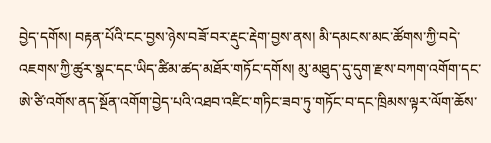བྱེད་དགོས། བརྟན་པོའི་ངང་བྱས་ཉེས་བཟོ་བར་རྡུང་རྡེག་བྱས་ནས། མི་དམངས་མང་ཚོགས་ཀྱི་བདེ་འཇགས་ཀྱི་ཚུར་སྣང་དང་ཡིད་ཚིམ་ཚད་མཐོར་གཏོང་དགོས། མུ་མཐུད་དུ་དུག་རྫས་བཀག་འགོག་དང་ཨེ་ཙི་འགོས་ནད་སྔོན་འགོག་བྱེད་པའི་འཐབ་འཛིང་གཏིང་ཟབ་ཏུ་གཏོང་བ་དང་ཁྲིམས་ལྟར་ལོག་ཆོས་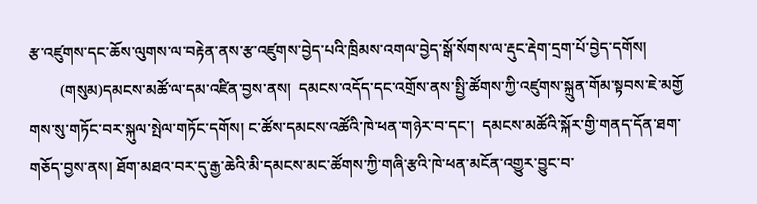རྩ་འཛུགས་དང་ཆོས་ལུགས་ལ་བརྟེན་ནས་རྩ་འཛུགས་བྱེད་པའི་ཁྲིམས་འགལ་བྱེད་སྒོ་སོགས་ལ་རྡུང་རྡེག་དྲག་པོ་བྱེད་དགོས།
        (གསུམ)དམངས་མཚོ་ལ་དམ་འཛིན་བྱས་ནས།  དམངས་འདོད་དང་འགྲོས་ནས་སྤྱི་ཚོགས་ཀྱི་འཛུགས་སྐྲུན་གོམ་སྟབས་ཇེ་མགྱོ གས་སུ་གཏོང་བར་སྐུལ་སྤེལ་གཏོང་དགོས། ང་ཚོས་དམངས་འཚོའི་ཁེ་ཕན་གཉེར་བ་དང་།  དམངས་མཚོའི་སྐོར་གྱི་གནད་དོན་ཐག་གཅོད་བྱས་ནས། ཐོག་མཐའ་བར་དུ་རྒྱ་ཆེའི་མི་དམངས་མང་ཚོགས་ཀྱི་གཞི་རྩའི་ཁེ་ཕན་མངོན་འགྱུར་བྱུང་བ་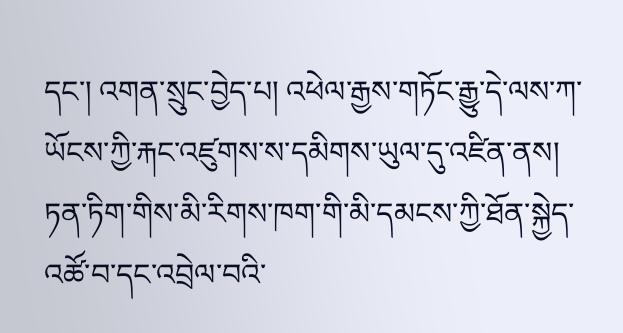དང་། འགན་སྲུང་བྱེད་པ། འཕེལ་རྒྱས་གཏོང་རྒྱུ་དེ་ལས་ཀ་ཡོངས་ཀྱི་རྐང་འཛུགས་ས་དམིགས་ཡུལ་དུ་འཛིན་ནས། ཏན་ཏིག་གིས་མི་རིགས་ཁག་གི་མི་དམངས་ཀྱི་ཐོན་སྐྱེད་འཚོ་བ་དང་འབྲེལ་བའི་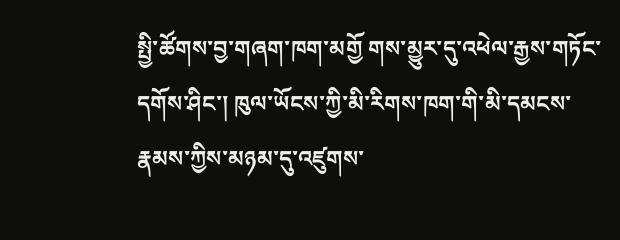སྤྱི་ཚོགས་བྱ་གཞག་ཁག་མགྱོ གས་མྱུར་དུ་འཕེལ་རྒྱས་གཏོང་དགོས་ཤིང་། ཁུལ་ཡོངས་ཀྱི་མི་རིགས་ཁག་གི་མི་དམངས་རྣམས་ཀྱིས་མཉམ་དུ་འཛུགས་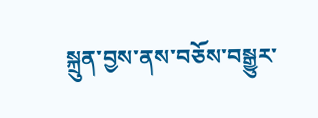སྐྲུན་བྱས་ནས་བཅོས་བསྒྱུར་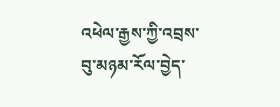འཕེལ་རྒྱས་ཀྱི་འབྲས་བུ་མཉམ་རོལ་བྱེད་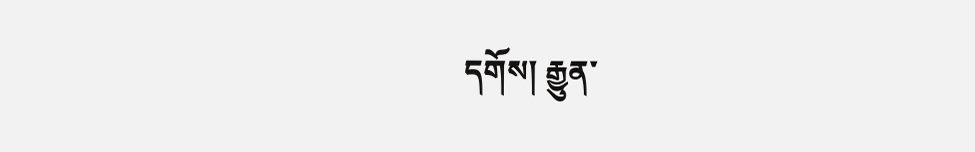དགོས། རྒྱུན་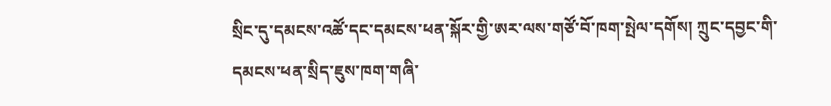སྲིང་དུ་དམངས་འཚོ་དང་དམངས་ཕན་སྐོར་གྱི་ཨར་ལས་གཙོ་བོ་ཁག་སྤེལ་དགོས། ཀྲུང་དབྱང་གི་དམངས་ཕན་སྲིད་ཇུས་ཁག་གཞི་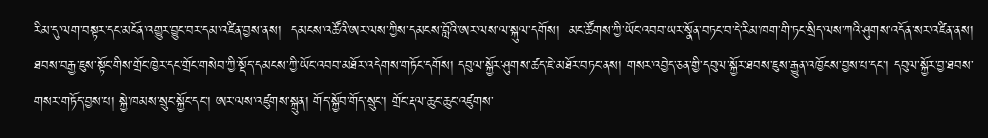རིམ་དུ་ལག་བསྟར་དང་མངོན་འགྱུར་བྱུང་བར་དམ་འཛིན་བྱས་ནས།  དམངས་འཚོའི་ཨར་ལས་ཀྱིས་དམངས་བློའི་ཨར་ལས་ལ་སྐུལ་དགོས།  མང་ཚོགས་ཀྱི་ཡོང་འབབ་ཡར་སྣོན་བཏང་བ་དེ་རིམ་ཁག་གི་ཏང་སྲིད་ལས་ཀའི་ཤུགས་འདོན་སར་འཛིན་ནས། ཐབས་བརྒྱ་ཇུས་སྟོང་གིས་གྲོང་ཁྱེར་དང་གྲོང་གསེབ་ཀྱི་སྡོད་དམངས་ཀྱི་ཡོང་འབབ་མཐོར་འདེགས་གཏོང་དགོས། དབུལ་སྐྱོར་ཤུགས་ཚད་ཇེ་མཐོར་བཏང་ནས། གསར་འབྱེད་ཅན་གྱི་དབུལ་སྐྱོར་ཐབས་ཇུས་རྒྱུན་འཁྱོངས་བྱས་པ་དང་། དབུལ་སྐྱོར་བྱ་ཐབས་གསར་གཏོད་བྱས་པ། སྐྱེ་ཁམས་སྲུང་སྐྱོང་དང་། ཨར་ལས་འཛུགས་སྐྲུན། གོད་སྐྱོབ་གོད་སྲུང་། གྲོང་རྡལ་ཆུང་ཆུང་འཛུགས་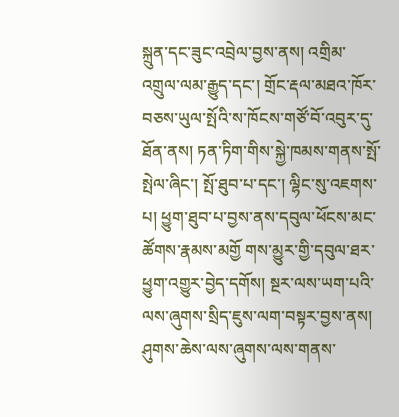སྐྲུན་དང་ཟུང་འབྲེལ་བྱས་ནས། འགྲིམ་འགྲུལ་ལམ་རྒྱུད་དང་། གྲོང་རྡལ་མཐའ་ཁོར་བཅས་ཡུལ་སྤོའི་ས་ཁོངས་གཙོ་བོ་འབུར་དུ་ཐོན་ནས། ཏན་ཏིག་གིས་སྐྱེ་ཁམས་གནས་སྤོ་སྤེལ་ཞིང་། སྤོ་ཐུབ་པ་དང་། ལྷིང་སུ་འཇགས་པ། ཕྱུག་ཐུབ་པ་བྱས་ནས་དབུལ་ཕོངས་མང་ཚོགས་རྣམས་མགྱོ གས་མྱུར་གྱི་དབུལ་ཐར་ཕྱུག་འགྱུར་བྱེད་དགོས། སྔར་ལས་ཡག་པའི་ལས་ཞུགས་སྲིད་ཇུས་ལག་བསྟར་བྱས་ནས། ཤུགས་ཆེས་ལས་ཞུགས་ལས་གནས་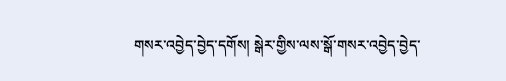གསར་འབྱེད་བྱེད་དགོས། སྒེར་གྱིས་ལས་སྒོ་གསར་འབྱེད་བྱེད་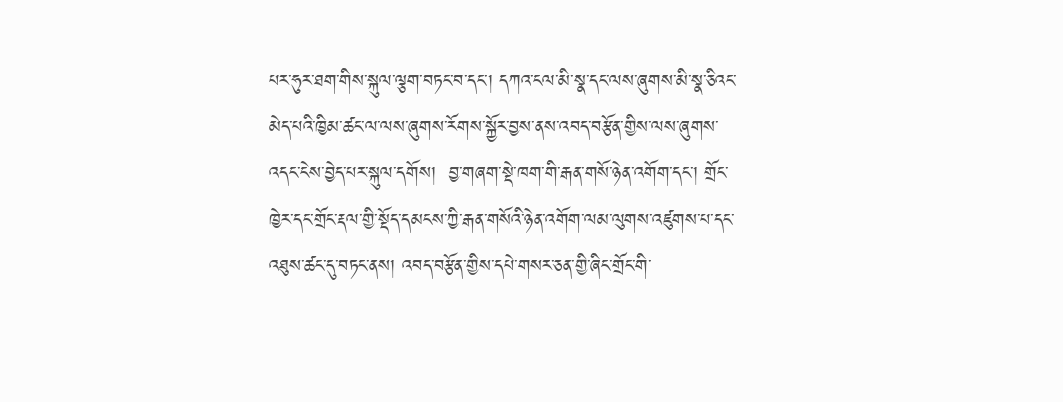པར་ཧུར་ཐག་གིས་སྐུལ་ལྕག་བཏང་བ་དང་། དཀའ་ངལ་མི་སྣ་དང་ལས་ཞུགས་མི་སྣ་ཅིའང་མེད་པའི་ཁྱིམ་ཚང་ལ་ལས་ཞུགས་རོགས་སྐྱོར་བྱས་ནས་འབད་བརྩོན་གྱིས་ལས་ཞུགས་འདང་ངེས་བྱེད་པར་སྐུལ་དགོས།  བྱ་གཞག་སྡེ་ཁག་གི་རྒན་གསོ་ཉེན་འགོག་དང་། གྲོང་ཁྱེར་དང་གྲོང་རྡལ་གྱི་སྡོད་དམངས་ཀྱི་རྒན་གསོའི་ཉེན་འགོག་ལམ་ལུགས་འཛུགས་པ་དང་འཐུས་ཚང་དུ་བཏང་ནས། འབད་བརྩོན་གྱིས་དཔེ་གསར་ཅན་གྱི་ཞིང་གྲོང་གི་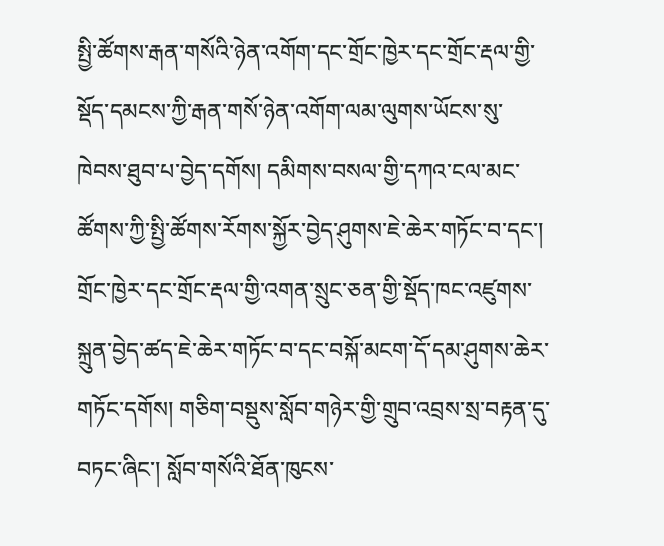སྤྱི་ཚོགས་རྒན་གསོའི་ཉེན་འགོག་དང་གྲོང་ཁྱེར་དང་གྲོང་རྡལ་གྱི་སྡོད་དམངས་ཀྱི་རྒན་གསོ་ཉེན་འགོག་ལམ་ལུགས་ཡོངས་སུ་ཁེབས་ཐུབ་པ་བྱེད་དགོས། དམིགས་བསལ་གྱི་དཀའ་ངལ་མང་ཚོགས་ཀྱི་སྤྱི་ཚོགས་རོགས་སྐྱོར་བྱེད་ཤུགས་ཇེ་ཆེར་གཏོང་བ་དང་། གྲོང་ཁྱེར་དང་གྲོང་རྡལ་གྱི་འགན་སྲུང་ཅན་གྱི་སྡོད་ཁང་འཛུགས་སྐྲུན་བྱེད་ཚད་ཇེ་ཆེར་གཏོང་བ་དང་བསྐོ་མངག་དོ་དམ་ཤུགས་ཆེར་གཏོང་དགོས། གཅིག་བསྡུས་སློབ་གཉེར་གྱི་གྲུབ་འབྲས་སྲ་བརྟན་དུ་བཏང་ཞིང་། སློབ་གསོའི་ཐོན་ཁུངས་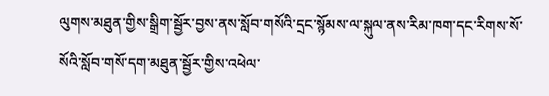ལུགས་མཐུན་གྱིས་སྒྲིག་སྦྱོར་བྱས་ནས་སློབ་གསོའི་དྲང་སྙོམས་ལ་སྐུལ་ནས་རིམ་ཁག་དང་རིགས་སོ་སོའི་སློབ་གསོ་དག་མཐུན་སྦྱོར་གྱིས་འཕེལ་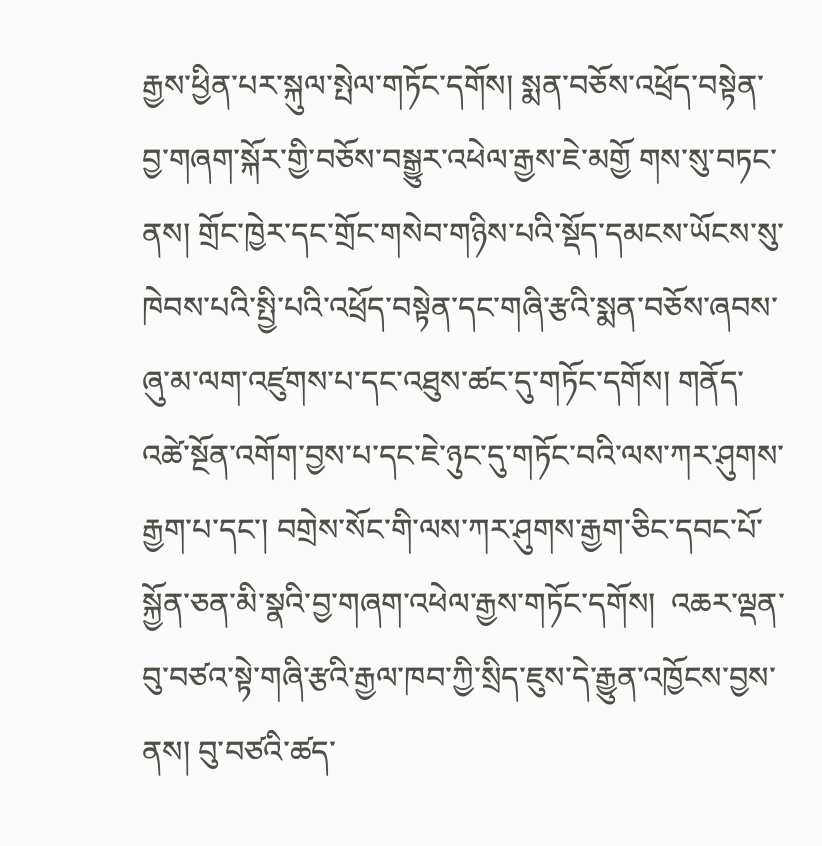རྒྱས་ཕྱིན་པར་སྐུལ་སྤེལ་གཏོང་དགོས། སྨན་བཅོས་འཕྲོད་བསྟེན་བྱ་གཞག་སྐོར་གྱི་བཅོས་བསྒྱུར་འཕེལ་རྒྱས་ཇེ་མགྱོ གས་སུ་བཏང་ནས། གྲོང་ཁྱེར་དང་གྲོང་གསེབ་གཉིས་པའི་སྡོད་དམངས་ཡོངས་སུ་ཁེབས་པའི་སྤྱི་པའི་འཕྲོད་བསྟེན་དང་གཞི་རྩའི་སྨན་བཅོས་ཞབས་ཞུ་མ་ལག་འཛུགས་པ་དང་འཐུས་ཚང་དུ་གཏོང་དགོས། གནོད་འཚེ་སྔོན་འགོག་བྱས་པ་དང་ཇེ་ཉུང་དུ་གཏོང་བའི་ལས་ཀར་ཤུགས་རྒྱག་པ་དང་། བགྲེས་སོང་གི་ལས་ཀར་ཤུགས་རྒྱག་ཅིང་དབང་པོ་སྐྱོན་ཅན་མི་སྣའི་བྱ་གཞག་འཕེལ་རྒྱས་གཏོང་དགོས།  འཆར་ལྡན་བུ་བཙའ་སྟེ་གཞི་རྩའི་རྒྱལ་ཁབ་ཀྱི་སྲིད་ཇུས་དེ་རྒྱུན་འཁྱོངས་བྱས་ནས། བུ་བཙའི་ཚད་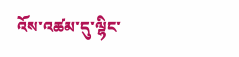འོས་འཚམ་དུ་ལྷིང་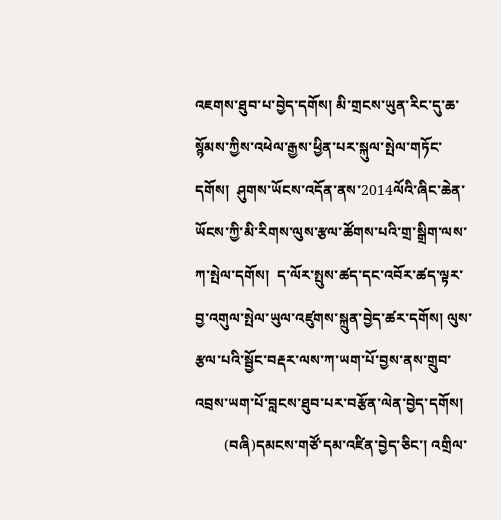འཇགས་ཐུབ་པ་བྱེད་དགོས། མི་གྲངས་ཡུན་རིང་དུ་ཆ་སྙོམས་ཀྱིས་འཕེལ་རྒྱས་ཕྱིན་པར་སྐུལ་སྤེལ་གཏོང་དགོས།  ཤུགས་ཡོངས་འདོན་ནས་2014ལོའི་ཞིང་ཆེན་ཡོངས་ཀྱི་མི་རིགས་ལུས་རྩལ་ཚོགས་པའི་གྲ་སྒྲིག་ལས་ཀ་སྤེལ་དགོས།  ད་ལོར་སྤུས་ཚད་དང་འབོར་ཚད་ལྟར་བྱ་འགུལ་སྤེལ་ཡུལ་འཛུགས་སྐྲུན་བྱེད་ཚར་དགོས། ལུས་རྩལ་པའི་སྦྱོང་བརྡར་ལས་ཀ་ཡག་པོ་བྱས་ནས་གྲུབ་འབྲས་ཡག་པོ་བླངས་ཐུབ་པར་བརྩོན་ལེན་བྱེད་དགོས།
        (བཞི)དམངས་གཙོ་དམ་འཛིན་བྱེད་ཅིང་། འགྲིལ་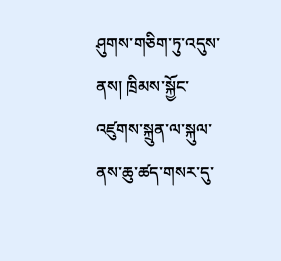ཤུགས་གཅིག་ཏུ་འདུས་ནས། ཁྲིམས་སྐྱོང་འཛུགས་སྐྲུན་ལ་སྐུལ་ནས་ཆུ་ཚད་གསར་དུ་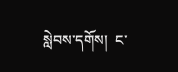སླེབས་དགོས།  ང་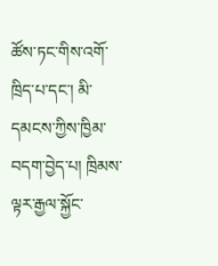ཚོས་ཏང་གིས་འགོ་ཁྲིད་པ་དང་། མི་དམངས་ཀྱིས་ཁྱིམ་བདག་བྱེད་པ། ཁྲིམས་ལྟར་རྒྱལ་སྐྱོང་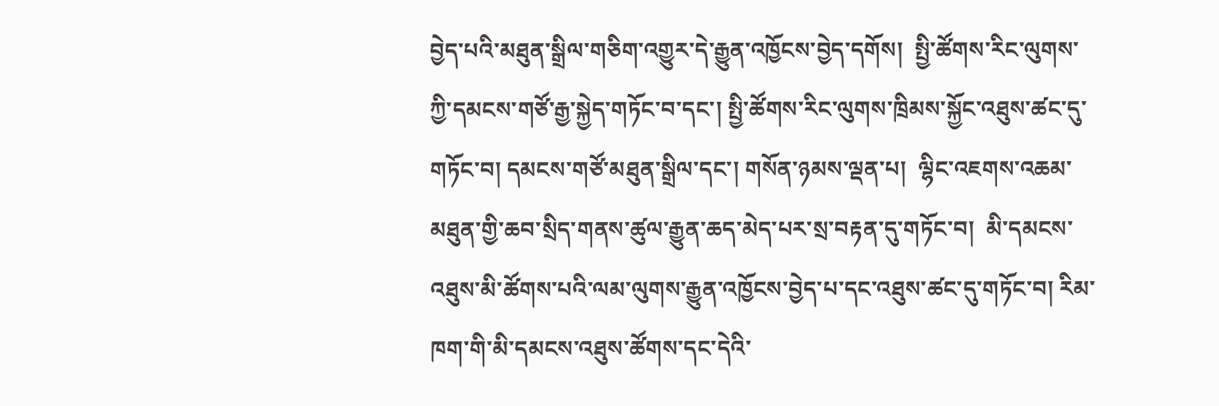བྱེད་པའི་མཐུན་སྒྲིལ་གཅིག་འགྱུར་དེ་རྒྱུན་འཁྱོངས་བྱེད་དགོས།  སྤྱི་ཚོགས་རིང་ལུགས་ཀྱི་དམངས་གཙོ་རྒྱ་སྐྱེད་གཏོང་བ་དང་། སྤྱི་ཚོགས་རིང་ལུགས་ཁྲིམས་སྐྱོང་འཐུས་ཚང་དུ་གཏོང་བ། དམངས་གཙོ་མཐུན་སྒྲིལ་དང་། གསོན་ཉམས་ལྡན་པ།  ལྷིང་འཇགས་འཆམ་མཐུན་གྱི་ཆབ་སྲིད་གནས་ཚུལ་རྒྱུན་ཆད་མེད་པར་སྲ་བརྟན་དུ་གཏོང་བ།  མི་དམངས་འཐུས་མི་ཚོགས་པའི་ལམ་ལུགས་རྒྱུན་འཁྱོངས་བྱེད་པ་དང་འཐུས་ཚང་དུ་གཏོང་བ། རིམ་ཁག་གི་མི་དམངས་འཐུས་ཚོགས་དང་དེའི་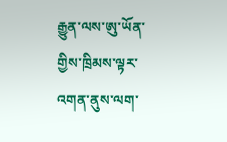རྒྱུན་ལས་ཨུ་ཡོན་གྱིས་ཁྲིམས་ལྟར་འགན་ནུས་ལག་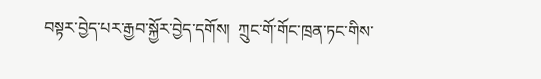བསྟར་བྱེད་པར་རྒྱབ་སྐྱོར་བྱེད་དགོས།  ཀྲུང་གོ་གོང་ཁྲན་ཏང་གིས་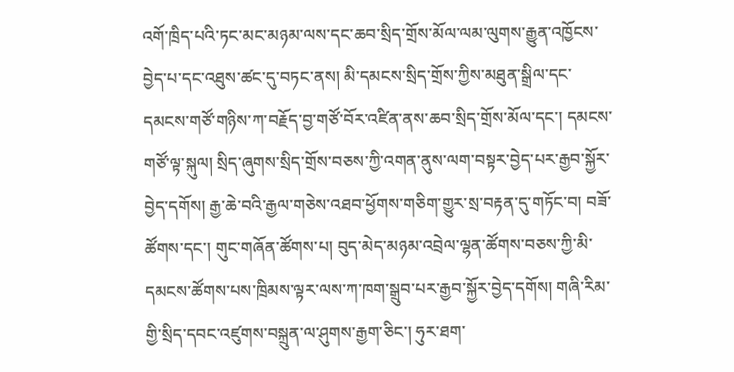འགོ་ཁྲིད་པའི་ཏང་མང་མཉམ་ལས་དང་ཆབ་སྲིད་གྲོས་མོལ་ལམ་ལུགས་རྒྱུན་འཁྱོངས་བྱེད་པ་དང་འཐུས་ཚང་དུ་བཏང་ནས། མི་དམངས་སྲིད་གྲོས་ཀྱིས་མཐུན་སྒྲིལ་དང་དམངས་གཙོ་གཉིས་ཀ་བརྗོད་བྱ་གཙོ་བོར་འཛིན་ནས་ཆབ་སྲིད་གྲོས་མོལ་དང་། དམངས་གཙོ་ལྟ་སྐུལ། སྲིད་ཞུགས་སྲིད་གྲོས་བཅས་ཀྱི་འགན་ནུས་ལག་བསྟར་བྱེད་པར་རྒྱབ་སྐྱོར་བྱེད་དགོས། རྒྱ་ཆེ་བའི་རྒྱལ་གཅེས་འཐབ་ཕྱོགས་གཅིག་གྱུར་སྲ་བརྟན་དུ་གཏོང་བ། བཟོ་ཚོགས་དང་། གུང་གཞོན་ཚོགས་པ། བུད་མེད་མཉམ་འབྲེལ་ལྷན་ཚོགས་བཅས་ཀྱི་མི་དམངས་ཚོགས་པས་ཁྲིམས་ལྟར་ལས་ཀ་ཁག་སྒྲུབ་པར་རྒྱབ་སྐྱོར་བྱེད་དགོས། གཞི་རིམ་གྱི་སྲིད་དབང་འཛུགས་བསྐྲུན་ལ་ཤུགས་རྒྱག་ཅིང་། ཧུར་ཐག་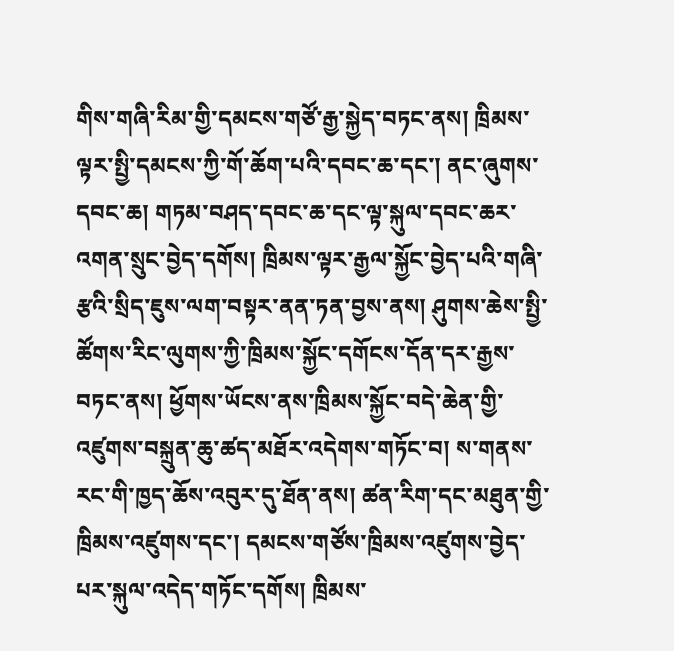གིས་གཞི་རིམ་གྱི་དམངས་གཙོ་རྒྱ་སྐྱེད་བཏང་ནས། ཁྲིམས་ལྟར་སྤྱི་དམངས་ཀྱི་གོ་ཆོག་པའི་དབང་ཆ་དང་། ནང་ཞུགས་དབང་ཆ། གཏམ་བཤད་དབང་ཆ་དང་ལྟ་སྐུལ་དབང་ཆར་འགན་སྲུང་བྱེད་དགོས། ཁྲིམས་ལྟར་རྒྱལ་སྐྱོང་བྱེད་པའི་གཞི་རྩའི་སྲིད་ཇུས་ལག་བསྟར་ནན་ཏན་བྱས་ནས། ཤུགས་ཆེས་སྤྱི་ཚོགས་རིང་ལུགས་ཀྱི་ཁྲིམས་སྐྱོང་དགོངས་དོན་དར་རྒྱས་བཏང་ནས། ཕྱོགས་ཡོངས་ནས་ཁྲིམས་སྐྱོང་བདེ་ཆེན་གྱི་འཛུགས་བསྐྲུན་ཆུ་ཚད་མཐོར་འདེགས་གཏོང་བ། ས་གནས་རང་གི་ཁྱད་ཆོས་འབུར་དུ་ཐོན་ནས། ཚན་རིག་དང་མཐུན་གྱི་ཁྲིམས་འཛུགས་དང་། དམངས་གཙོས་ཁྲིམས་འཛུགས་བྱེད་པར་སྐུལ་འདེད་གཏོང་དགོས། ཁྲིམས་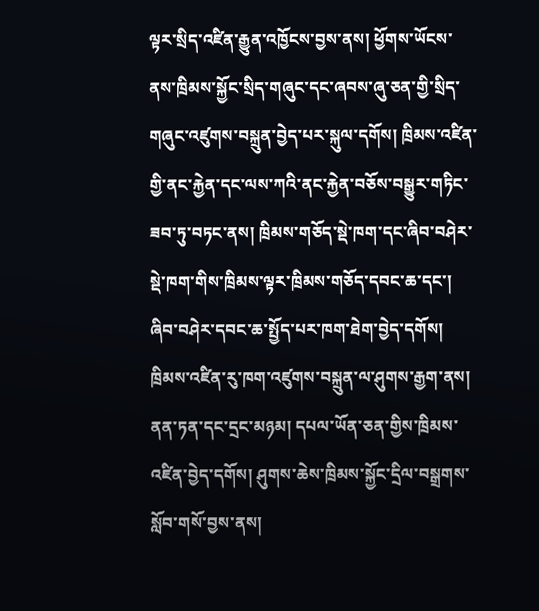ལྟར་སྲིད་འཛིན་རྒྱུན་འཁྱོངས་བྱས་ནས། ཕྱོགས་ཡོངས་ནས་ཁྲིམས་སྐྱོང་སྲིད་གཞུང་དང་ཞབས་ཞུ་ཅན་གྱི་སྲིད་གཞུང་འཛུགས་བསྐྲུན་བྱེད་པར་སྐུལ་དགོས། ཁྲིམས་འཛིན་གྱི་ནང་རྐྱེན་དང་ལས་ཀའི་ནང་རྐྱེན་བཅོས་བསྒྱུར་གཏིང་ཟབ་ཏུ་བཏང་ནས། ཁྲིམས་གཅོད་སྡེ་ཁག་དང་ཞིབ་བཤེར་སྡེ་ཁག་གིས་ཁྲིམས་ལྟར་ཁྲིམས་གཅོད་དབང་ཆ་དང་། ཞིབ་བཤེར་དབང་ཆ་སྤྱོད་པར་ཁག་ཐེག་བྱེད་དགོས། ཁྲིམས་འཛིན་རུ་ཁག་འཛུགས་བསྐྲུན་ལ་ཤུགས་རྒྱག་ནས། ནན་ཏན་དང་དྲང་མཉམ། དཔལ་ཡོན་ཅན་གྱིས་ཁྲིམས་འཛིན་བྱེད་དགོས། ཤུགས་ཆེས་ཁྲིམས་སྐྱོང་དྲིལ་བསྒྲགས་སློབ་གསོ་བྱས་ནས།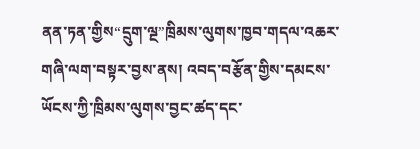ནན་ཏན་གྱིས“དྲུག་ལྔ”ཁྲིམས་ལུགས་ཁྱབ་གདལ་འཆར་གཞི་ལག་བསྟར་བྱས་ནས། འབད་བརྩོན་གྱིས་དམངས་ཡོངས་ཀྱི་ཁྲིམས་ལུགས་བྱང་ཚད་དང་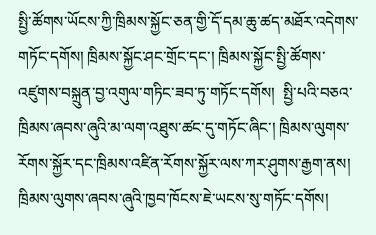སྤྱི་ཚོགས་ཡོངས་ཀྱི་ཁྲིམས་སྐྱོང་ཅན་གྱི་དོ་དམ་ཆུ་ཚད་མཐོར་འདེགས་གཏོང་དགོས། ཁྲིམས་སྐྱོང་ཤང་གྲོང་དང་། ཁྲིམས་སྐྱོང་སྤྱི་ཚོགས་འཛུགས་བསྐྲུན་བྱ་འགུལ་གཏིང་ཟབ་ཏུ་གཏོང་དགོས།  སྤྱི་པའི་བཅའ་ཁྲིམས་ཞབས་ཞུའི་མ་ལག་འཐུས་ཚང་དུ་གཏོང་ཞིང་། ཁྲིམས་ལུགས་རོགས་སྐྱོར་དང་ཁྲིམས་འཛིན་རོགས་སྐྱོར་ལས་ཀར་ཤུགས་རྒྱག་ནས། ཁྲིམས་ལུགས་ཞབས་ཞུའི་ཁྱབ་ཁོངས་ཇེ་ཡངས་སུ་གཏོང་དགོས།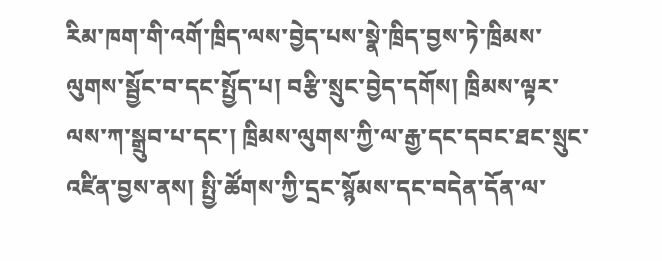རིམ་ཁག་གི་འགོ་ཁྲིད་ལས་བྱེད་པས་སྣེ་ཁྲིད་བྱས་ཏེ་ཁྲིམས་ལུགས་སྦྱོང་བ་དང་སྤྱོད་པ། བརྩི་སྲུང་བྱེད་དགོས། ཁྲིམས་ལྟར་ལས་ཀ་སྒྲུབ་པ་དང་། ཁྲིམས་ལུགས་ཀྱི་ལ་རྒྱ་དང་དབང་ཐང་སྲུང་འཛིན་བྱས་ནས། སྤྱི་ཚོགས་ཀྱི་དྲང་སྙོམས་དང་བདེན་དོན་ལ་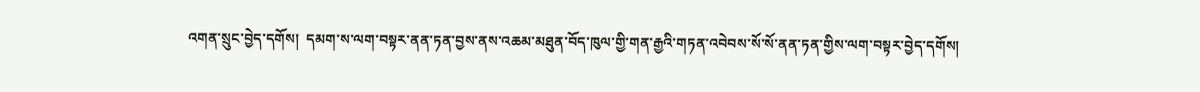འགན་སྲུང་བྱེད་དགོས།  དམག་ས་ལག་བསྟར་ནན་ཏན་བྱས་ནས་འཆམ་མཐུན་བོད་ཁུལ་གྱི་གན་རྒྱའི་གཏན་འབེབས་སོ་སོ་ནན་ཏན་གྱིས་ལག་བསྟར་བྱེད་དགོས།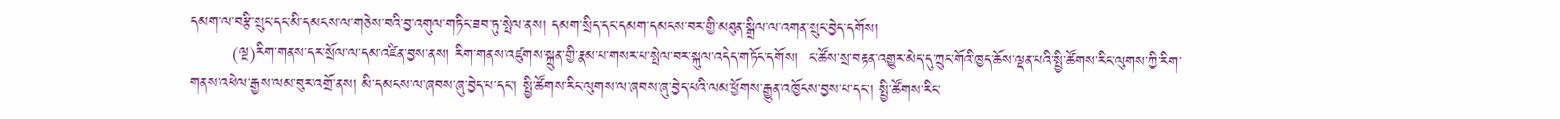དམག་ལ་བརྩི་སྲུང་དང་མི་དམངས་ལ་གཅེས་བའི་བྱ་འགུལ་གཏིང་ཟབ་ཏུ་སྤེལ་ནས། དམག་སྲིད་དང་དམག་དམངས་བར་གྱི་མཐུན་སྒྲིལ་ལ་འགན་སྲུང་བྱེད་དགོས།
        (ལྔ)རིག་གནས་དར་སྲོལ་ལ་དམ་འཛིན་བྱས་ནས། རིག་གནས་འཛུགས་སྐྲུན་གྱི་རྣམ་པ་གསར་པ་སྤེལ་བར་སྐུལ་འདེད་གཏོང་དགོས།  ང་ཚོས་སྲ་བརྟན་འགྱུར་མེད་དུ་ཀྲུང་གོའི་ཁྱད་ཆོས་ལྡན་པའི་སྤྱི་ཚོགས་རིང་ལུགས་ཀྱི་རིག་གནས་འཕེལ་རྒྱས་ལམ་བུར་འགྲོ་ནས། མི་དམངས་ལ་ཞབས་ཞུ་བྱེད་པ་དང་། སྤྱི་ཚོགས་རིང་ལུགས་ལ་ཞབས་ཞུ་བྱེད་པའི་ལམ་ཕྱོགས་རྒྱུན་འཁྱོངས་བྱས་པ་དང་། སྤྱི་ཚོགས་རིང་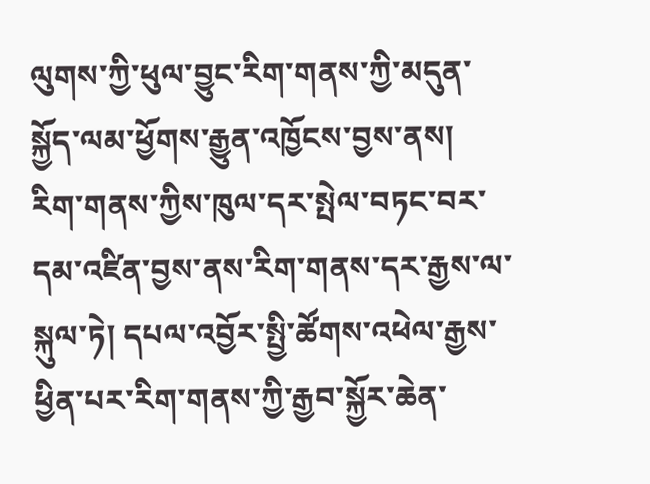ལུགས་ཀྱི་ཕུལ་བྱུང་རིག་གནས་ཀྱི་མདུན་སྐྱོད་ལམ་ཕྱོགས་རྒྱུན་འཁྱོངས་བྱས་ནས། རིག་གནས་ཀྱིས་ཁུལ་དར་སྤེལ་བཏང་བར་དམ་འཛིན་བྱས་ནས་རིག་གནས་དར་རྒྱས་ལ་སྐུལ་ཏེ། དཔལ་འབྱོར་སྤྱི་ཚོགས་འཕེལ་རྒྱས་ཕྱིན་པར་རིག་གནས་ཀྱི་རྒྱབ་སྐྱོར་ཆེན་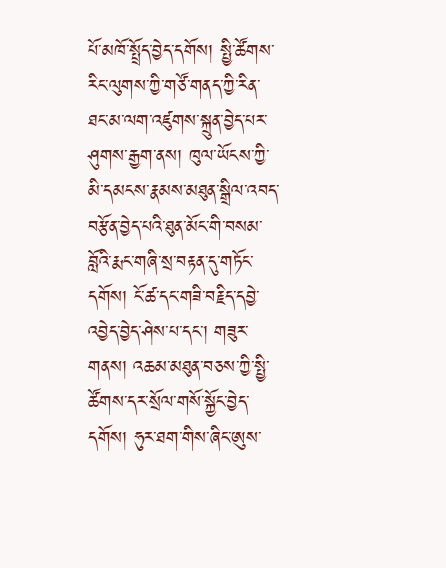པོ་མཁོ་སྤྲོད་བྱེད་དགོས། སྤྱི་ཚོགས་རིང་ལུགས་ཀྱི་གཙོ་གནད་ཀྱི་རིན་ཐང་མ་ལག་འཛུགས་སྐྲུན་བྱེད་པར་ཤུགས་རྒྱག་ནས། ཁུལ་ཡོངས་ཀྱི་མི་དམངས་རྣམས་མཐུན་སྒྲིལ་འབད་བརྩོན་བྱེད་པའི་ཐུན་མོང་གི་བསམ་བློའི་རྨང་གཞི་སྲ་བརྟན་དུ་གཏོང་དགོས། ངོ་ཚ་དང་གཟི་བརྗིད་དབྱེ་འབྱེད་བྱེད་ཤེས་པ་དང་། གཟུར་གནས། འཆམ་མཐུན་བཅས་ཀྱི་སྤྱི་ཚོགས་དར་སྲོལ་གསོ་སྐྱོང་བྱེད་དགོས། ཧུར་ཐག་གིས་ཞིང་ཨུས་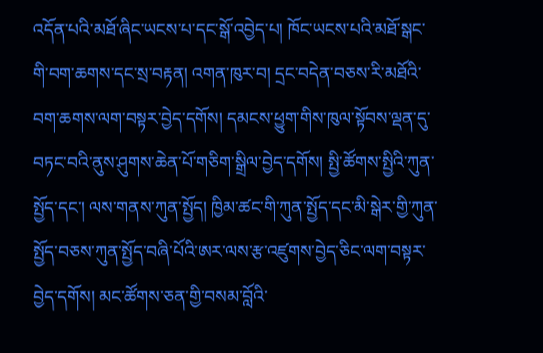འདོན་པའི་མཐོ་ཞིང་ཡངས་པ་དང་སྒོ་འབྱེད་པ། ཁོང་ཡངས་པའི་མཐོ་སྒང་གི་བག་ཆགས་དང་སྲ་བརྟན། འགན་ཁུར་བ། དྲང་བདེན་བཅས་རི་མཐོའི་བག་ཆགས་ལག་བསྟར་བྱེད་དགོས། དམངས་ཕྱུག་གིས་ཁུལ་སྟོབས་ལྡན་དུ་བཏང་བའི་ནུས་ཤུགས་ཆེན་པོ་གཅིག་སྒྲིལ་བྱེད་དགོས། སྤྱི་ཚོགས་སྤྱིའི་ཀུན་སྤྱོད་དང་། ལས་གནས་ཀུན་སྤྱོད། ཁྱིམ་ཚང་གི་ཀུན་སྤྱོད་དང་མི་སྒེར་གྱི་ཀུན་སྤྱོད་བཅས་ཀུན་སྤྱོད་བཞི་པོའི་ཨར་ལས་རྩ་འཛུགས་བྱེད་ཅིང་ལག་བསྟར་བྱེད་དགོས། མང་ཚོགས་ཅན་གྱི་བསམ་བློའི་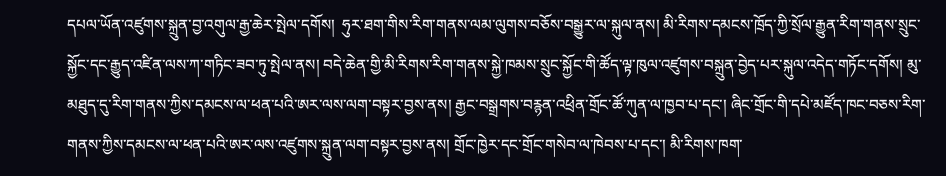དཔལ་ཡོན་འཛུགས་སྐྲུན་བྱ་འགུལ་རྒྱ་ཆེར་སྤེལ་དགོས།  ཧུར་ཐག་གིས་རིག་གནས་ལམ་ལུགས་བཅོས་བསྒྱུར་ལ་སྐུལ་ནས། མི་རིགས་དམངས་ཁྲོད་ཀྱི་སྲོལ་རྒྱུན་རིག་གནས་སྲུང་སྐྱོང་དང་རྒྱུད་འཛིན་ལས་ཀ་གཏིང་ཟབ་ཏུ་སྤེལ་ནས། བདེ་ཆེན་གྱི་མི་རིགས་རིག་གནས་སྐྱེ་ཁམས་སྲུང་སྐྱོང་གི་ཚོད་ལྟ་ཁུལ་འཛུགས་བསྐྲུན་བྱེད་པར་སྐུལ་འདེད་གཏོང་དགོས། མུ་མཐུད་དུ་རིག་གནས་ཀྱིས་དམངས་ལ་ཕན་པའི་ཨར་ལས་ལག་བསྟར་བྱས་ནས། རྒྱང་བསྒྲགས་བརྙན་འཕྲིན་གྲོང་ཚོ་ཀུན་ལ་ཁྱབ་པ་དང་། ཞིང་གྲོང་གི་དཔེ་མཛོད་ཁང་བཅས་རིག་གནས་ཀྱིས་དམངས་ལ་ཕན་པའི་ཨར་ལས་འཛུགས་སྐྲུན་ལག་བསྟར་བྱས་ནས། གྲོང་ཁྱེར་དང་གྲོང་གསེབ་ལ་ཁེབས་པ་དང་། མི་རིགས་ཁག་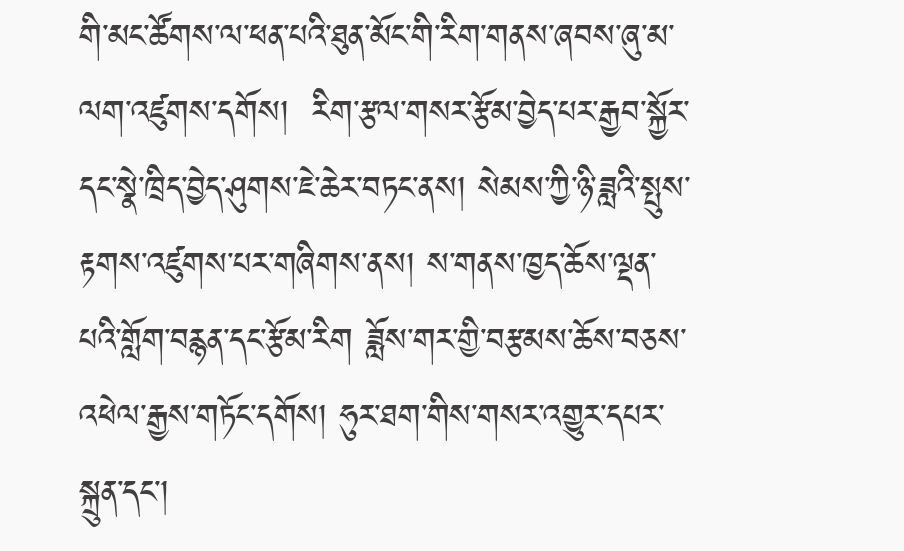གི་མང་ཚོགས་ལ་ཕན་པའི་ཐུན་མོང་གི་རིག་གནས་ཞབས་ཞུ་མ་ལག་འཛུགས་དགོས།  རིག་རྩལ་གསར་རྩོམ་བྱེད་པར་རྒྱབ་སྐྱོར་དང་སྣེ་ཁྲིད་བྱེད་ཤུགས་ཇེ་ཆེར་བཏང་ནས། སེམས་ཀྱི་ཉི་ཟླའི་སྤུས་རྟགས་འཛུགས་པར་གཞིགས་ནས། ས་གནས་ཁྱད་ཆོས་ལྡན་པའི་གློག་བརྙན་དང་རྩོམ་རིག ཟློས་གར་གྱི་བརྩམས་ཆོས་བཅས་འཕེལ་རྒྱས་གཏོང་དགོས། ཧུར་ཐག་གིས་གསར་འགྱུར་དཔར་སྐྲུན་དང་།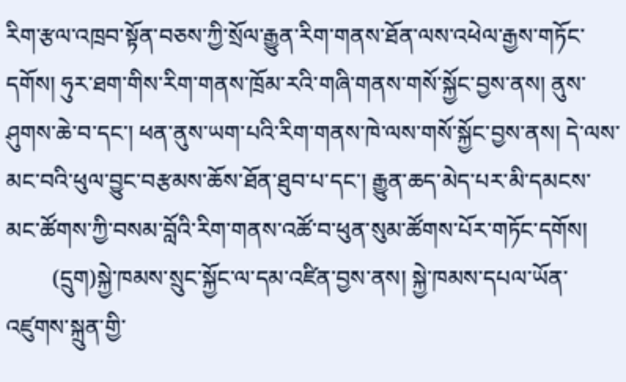རིག་རྩལ་འཁྲབ་སྟོན་བཅས་ཀྱི་སྲོལ་རྒྱུན་རིག་གནས་ཐོན་ལས་འཕེལ་རྒྱས་གཏོང་དགོས། ཧུར་ཐག་གིས་རིག་གནས་ཁྲོམ་རའི་གཞི་གནས་གསོ་སྐྱོང་བྱས་ནས། ནུས་ཤུགས་ཆེ་བ་དང་། ཕན་ནུས་ཡག་པའི་རིག་གནས་ཁེ་ལས་གསོ་སྐྱོང་བྱས་ནས། དེ་ལས་མང་བའི་ཕུལ་བྱུང་བརྩམས་ཆོས་ཐོན་ཐུབ་པ་དང་། རྒྱུན་ཆད་མེད་པར་མི་དམངས་མང་ཚོགས་ཀྱི་བསམ་བློའི་རིག་གནས་འཚོ་བ་ཕུན་སུམ་ཚོགས་པོར་གཏོང་དགོས།
        (དྲུག)སྐྱེ་ཁམས་སྲུང་སྐྱོང་ལ་དམ་འཛིན་བྱས་ནས། སྐྱེ་ཁམས་དཔལ་ཡོན་འཛུགས་སྐྲུན་གྱི་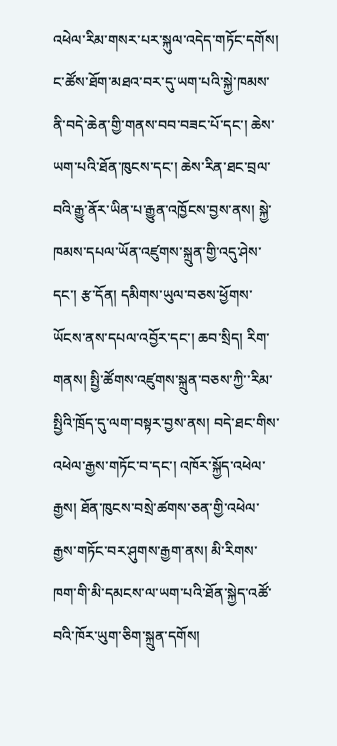འཕེལ་རིམ་གསར་པར་སྐུལ་འདེད་གཏོང་དགོས།  ང་ཚོས་ཐོག་མཐའ་བར་དུ་ཡག་པའི་སྐྱེ་ཁམས་ནི་བདེ་ཆེན་གྱི་གནས་བབ་བཟང་པོ་དང་། ཆེས་ཡག་པའི་ཐོན་ཁུངས་དང་། ཆེས་རིན་ཐང་བྲལ་བའི་རྒྱུ་ནོར་ཡིན་པ་རྒྱུན་འཁྱོངས་བྱས་ནས། སྐྱེ་ཁམས་དཔལ་ཡོན་འཛུགས་སྐྲུན་གྱི་འདུ་ཤེས་དང་། རྩ་དོན། དམིགས་ཡུལ་བཅས་ཕྱོགས་ཡོངས་ནས་དཔལ་འབྱོར་དང་། ཆབ་སྲིད། རིག་གནས། སྤྱི་ཚོགས་འཛུགས་སྐྲུན་བཅས་ཀྱི་་རིམ་སྤྱིའི་ཁྲོད་དུ་ལག་བསྟར་བྱས་ནས། བདེ་ཐང་གིས་འཕེལ་རྒྱས་གཏོང་བ་དང་། འཁོར་སྐྱོད་འཕེལ་རྒྱས། ཐོན་ཁུངས་བསྲེ་ཚགས་ཅན་གྱི་འཕེལ་རྒྱས་གཏོང་བར་ཤུགས་རྒྱག་ནས། མི་རིགས་ཁག་གི་མི་དམངས་ལ་ཡག་པའི་ཐོན་སྐྱེད་འཚོ་བའི་ཁོར་ཡུག་ཅིག་སྐྲུན་དགོས།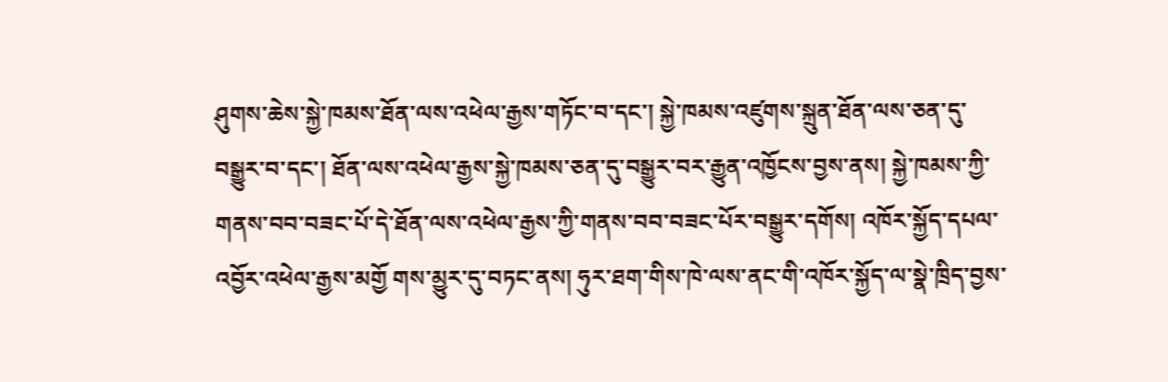ཤུགས་ཆེས་སྐྱེ་ཁམས་ཐོན་ལས་འཕེལ་རྒྱས་གཏོང་བ་དང་། སྐྱེ་ཁམས་འཛུགས་སྐྲུན་ཐོན་ལས་ཅན་དུ་བསྒྱུར་བ་དང་། ཐོན་ལས་འཕེལ་རྒྱས་སྐྱེ་ཁམས་ཅན་དུ་བསྒྱུར་བར་རྒྱུན་འཁྱོངས་བྱས་ནས། སྐྱེ་ཁམས་ཀྱི་གནས་བབ་བཟང་པོ་དེ་ཐོན་ལས་འཕེལ་རྒྱས་ཀྱི་གནས་བབ་བཟང་པོར་བསྒྱུར་དགོས། འཁོར་སྐྱོད་དཔལ་འབྱོར་འཕེལ་རྒྱས་མགྱོ གས་མྱུར་དུ་བཏང་ནས། ཧུར་ཐག་གིས་ཁེ་ལས་ནང་གི་འཁོར་སྐྱོད་ལ་སྣེ་ཁྲིད་བྱས་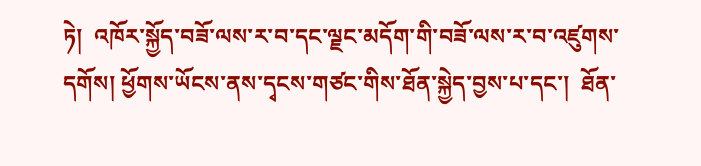ཏེ།  འཁོར་སྐྱོད་བཟོ་ལས་ར་བ་དང་ལྗང་མདོག་གི་བཟོ་ལས་ར་བ་འཛུགས་དགོས། ཕྱོགས་ཡོངས་ནས་དྭངས་གཙང་གིས་ཐོན་སྐྱེད་བྱས་པ་དང་།  ཐོན་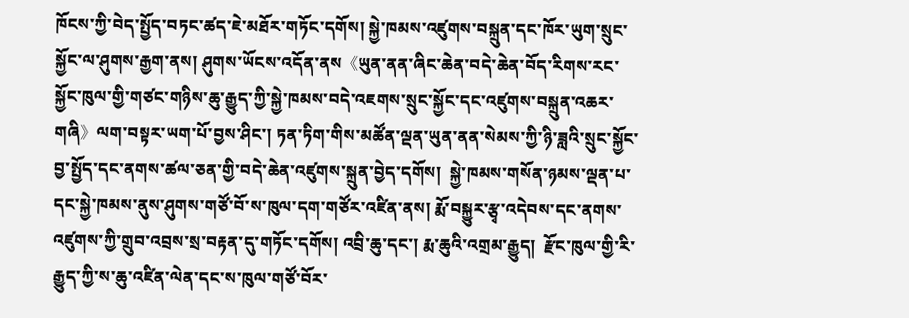ཁོངས་ཀྱི་བེད་སྤྱོད་བཏང་ཚད་ཇེ་མཐོར་གཏོང་དགོས། སྐྱེ་ཁམས་འཛུགས་བསྐྲུན་དང་ཁོར་ཡུག་སྲུང་སྐྱོང་ལ་ཤུགས་རྒྱག་ནས། ཤུགས་ཡོངས་འདོན་ནས《ཡུན་ནན་ཞིང་ཆེན་བདེ་ཆེན་བོད་རིགས་རང་སྐྱོང་ཁུལ་གྱི་གཙང་གཉིས་ཆུ་རྒྱུད་ཀྱི་སྐྱེ་ཁམས་བདེ་འཇགས་སྲུང་སྐྱོང་དང་འཛུགས་བསྐྲུན་འཆར་གཞི》ལག་བསྟར་ཡག་པོ་བྱས་ཤིང་། ཏན་ཏིག་གིས་མཚོན་ལྡན་ཡུན་ནན་སེམས་ཀྱི་ཉི་ཟླའི་སྲུང་སྐྱོང་བྱ་སྤྱོད་དང་ནགས་ཚལ་ཅན་གྱི་བདེ་ཆེན་འཛུགས་སྐྲུན་བྱེད་དགོས།  སྐྱེ་ཁམས་གསོན་ཉམས་ལྡན་པ་དང་སྐྱེ་ཁམས་ནུས་ཤུགས་གཙོ་བོ་ས་ཁུལ་དག་གཙོར་འཛིན་ནས། རྨོ་བསྐྱུར་རྩྭ་འདེབས་དང་ནགས་འཛུགས་ཀྱི་གྲུབ་འབྲས་སྲ་བརྟན་དུ་གཏོང་དགོས། འབྲི་ཆུ་དང་། རྨ་ཆུའི་འགྲམ་རྒྱུད།  རྫོང་ཁུལ་གྱི་རི་རྒྱུད་ཀྱི་ས་ཆུ་འཛིན་ལེན་དང་ས་ཁུལ་གཙོ་བོར་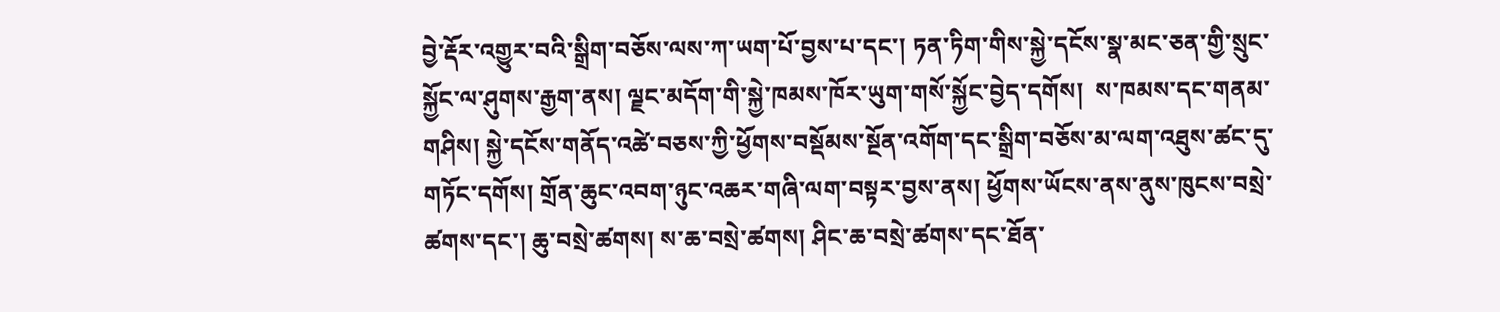བྱེ་རྡོར་འགྱུར་བའི་སྒྲིག་བཅོས་ལས་ཀ་ཡག་པོ་བྱས་པ་དང་། ཏན་ཏིག་གིས་སྐྱེ་དངོས་སྣ་མང་ཅན་གྱི་སྲུང་སྐྱོང་ལ་ཤུགས་རྒྱག་ནས། ལྗང་མདོག་གི་སྐྱེ་ཁམས་ཁོར་ཡུག་གསོ་སྐྱོང་བྱེད་དགོས།  ས་ཁམས་དང་གནམ་གཤིས། སྐྱེ་དངོས་གནོད་འཚེ་བཅས་ཀྱི་ཕྱོགས་བསྡོམས་སྔོན་འགོག་དང་སྒྲིག་བཅོས་མ་ལག་འཐུས་ཚང་དུ་གཏོང་དགོས། གྲོན་ཆུང་འབག་ཉུང་འཆར་གཞི་ལག་བསྟར་བྱས་ནས། ཕྱོགས་ཡོངས་ནས་ནུས་ཁུངས་བསྲེ་ཚགས་དང་། ཆུ་བསྲེ་ཚགས། ས་ཆ་བསྲེ་ཚགས། ཤིང་ཆ་བསྲེ་ཚགས་དང་ཐོན་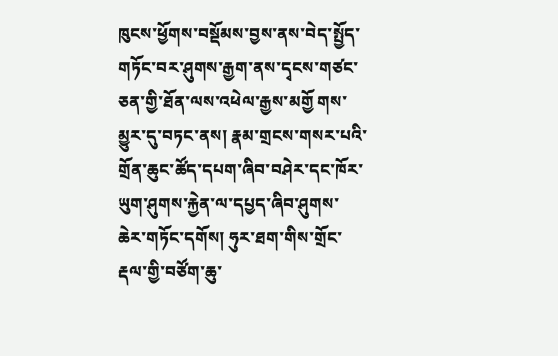ཁུངས་ཕྱོགས་བསྡོམས་བྱས་ནས་བེད་སྤྱོད་གཏོང་བར་ཤུགས་རྒྱག་ནས་དྭངས་གཙང་ཅན་གྱི་ཐོན་ལས་འཕེལ་རྒྱས་མགྱོ གས་མྱུར་དུ་བཏང་ནས། རྣམ་གྲངས་གསར་པའི་གྲོན་ཆུང་ཚོད་དཔག་ཞིབ་བཤེར་དང་ཁོར་ཡུག་ཤུགས་རྐྱེན་ལ་དཔྱད་ཞིབ་ཤུགས་ཆེར་གཏོང་དགོས། ཧུར་ཐག་གིས་གྲོང་རྡལ་གྱི་བཙོག་ཆུ་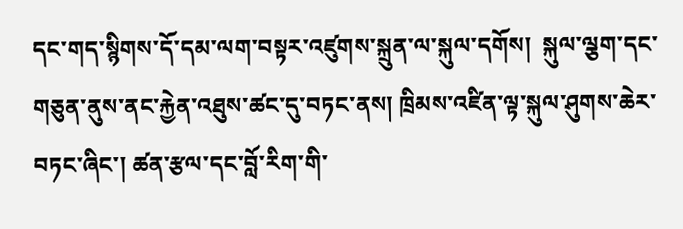དང་གད་སྙིགས་དོ་དམ་ལག་བསྟར་འཛུགས་སྐྲུན་ལ་སྐུལ་དགོས།  སྐུལ་ལྕག་དང་གཅུན་ནུས་ནང་རྐྱེན་འཐུས་ཚང་དུ་བཏང་ནས། ཁྲིམས་འཛིན་ལྟ་སྐུལ་ཤུགས་ཆེར་བཏང་ཞིང་། ཚན་རྩལ་དང་བློ་རིག་གི་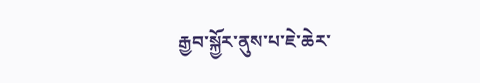རྒྱབ་སྐྱོར་ནུས་པ་ཇེ་ཆེར་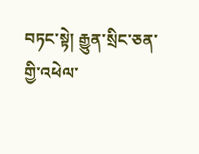བཏང་སྟེ། རྒྱུན་སྲིང་ཅན་གྱི་འཕེལ་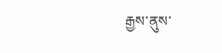རྒྱས་ནུས་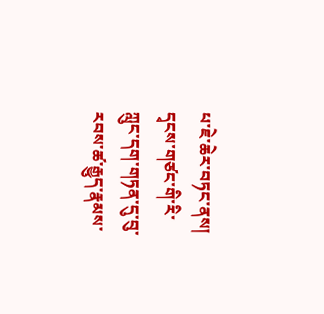པ་ཇེ་ཆེར་བཏང་ནས། དྭངས་གཙང་གི་རི་ཀླུང་དག་གཏན་དུ་བུ་རབས་ཚ་རྒྱུད་རྣམས་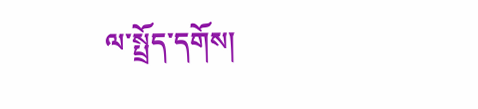ལ་སྤྲོད་དགོས།